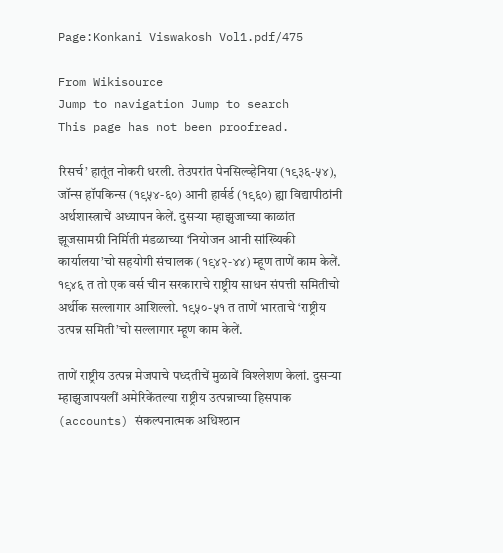Page:Konkani Viswakosh Vol1.pdf/475

From Wikisource
Jump to navigation Jump to search
This page has not been proofread.

रिसर्च’ हातूंत नोकरी धरली. तेउपरांत पेनसिल्व्हेनिया (१९३६-५४), जॉन्स हॉपकिन्स (१९५४-६०) आनी हार्वर्ड (१९६०) ह्या विद्यापीठांनी अर्थशास्त्राचें अध्यापन केलें. दुसर्‍या म्हाझुजाच्या काळांत झूजसामग्री निर्मिती मंडळाच्या ‘नियोजन आनी सांख्यिकी कार्यालया’चो सहयोगी संचालक (१९४२-४४) म्हूण ताणें काम केलें. १९४६ त तो एक वर्स चीन सरकाराचे राष्ट्रीय साधन संपत्ती समितीचो अर्थीक सल्लागार आशिल्लो. १९५०-५१ त ताणें भारताचे ‘राष्ट्रीय उत्पन्न समिती’चो सल्लागार म्हूण काम केलें.

ताणें राष्ट्रीय उत्पन्न मेजपाचे पध्दतीचें मुळावें विश्लेशण केलां. दुसर्‍या म्हाझुजापयलीं अमेरिकेंतल्या राष्ट्रीय उत्पन्नाच्या हिसपाक (accounts) संकल्पनात्मक अधिश्ठान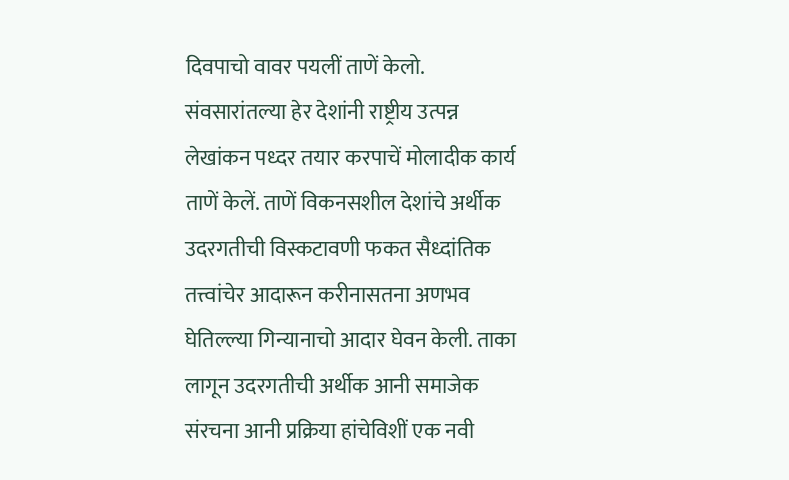दिवपाचो वावर पयलीं ताणें केलो. संवसारांतल्या हेर देशांनी राष्ट्रीय उत्पन्न लेखांकन पध्दर तयार करपाचें मोलादीक कार्य ताणें केलें. ताणें विकनसशील देशांचे अर्थीक उदरगतीची विस्कटावणी फकत सैध्दांतिक तत्त्वांचेर आदारून करीनासतना अणभव घेतिल्ल्या गिन्यानाचो आदार घेवन केली. ताका लागून उदरगतीची अर्थीक आनी समाजेक संरचना आनी प्रक्रिया हांचेविशीं एक नवी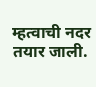म्हत्वाची नदर तयार जाली.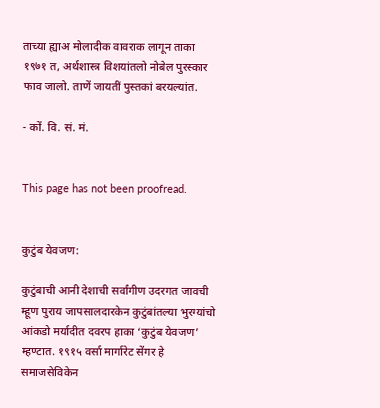ताच्या ह्याअ मोलादीक वावराक लागून ताका १९७१ त, अर्थशास्त्र विशयांतलो नोबेल पुरस्कार फाव जालो. ताणें जायतीं पुस्तकां बरयल्यांत.

- कों. वि. सं. मं.


This page has not been proofread.


कुटुंब येवजण:

कुटुंबाची आनी देशाची सर्वांगीण उदरगत जावची म्हूण पुराय जापसालदारकेन कुटुंबांतल्या भुरग्यांचो आंकडो मर्यादीत दवरप हाका ‘कुटुंब येवजण’ म्हण्टात. १९१५ वर्सा मार्गारेट सेंगर हे समाजसेविकेन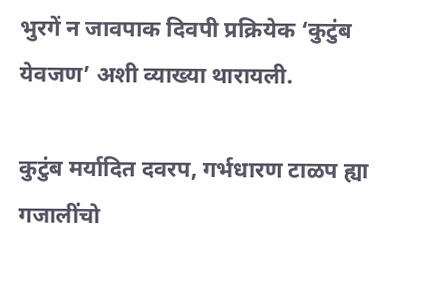भुरगें न जावपाक दिवपी प्रक्रियेक ‘कुटुंब येवजण’ अशी व्याख्या थारायली.

कुटुंब मर्यादित दवरप, गर्भधारण टाळप ह्या गजालींचो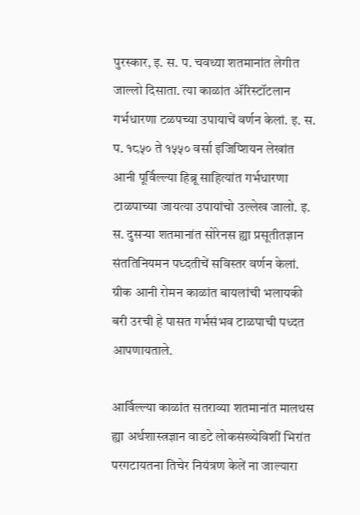पुरस्कार, इ. स. प. चवथ्या शतमानांत लेगीत जाल्लो दिसाता. त्या काळांत ॲरिस्टॉटलान गर्भधारणा टळपच्या उपायाचें वर्णन केलां. इ. स. प. १८५० ते १५५० वर्सा इजिप्शियन लेखांत आनी पूर्विल्ल्या हिब्रू साहित्यांत गर्भधारणा टाळपाच्या जायत्या उपायांचो उल्लेख जालो. इ. स. दुसर्‍या शतमानांत सोरेनस ह्या प्रसूतीतज्ञान संततिनियमन पध्दतीचें सविस्तर वर्णन केलां. ग्रीक आनी रोमन काळांत बायलांची भलायकी बरी उरची हे पासत गर्भसंभव टाळपाची पध्दत आपणायताले.

आर्विल्ल्या काळांत सतराव्या शतमानांत मालथस ह्या अर्थशास्त्रज्ञान वाडटे लोकसंख्येविशीं भिरांत परगटायतना तिचेर नियंत्रण केलें ना जाल्यारा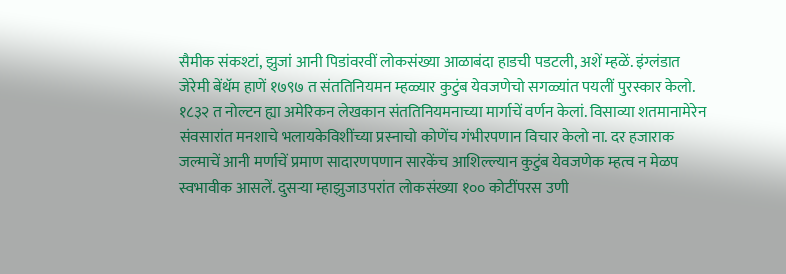सैमीक संकश्टां, झुजां आनी पिडांवरवीं लोकसंख्या आळाबंदा हाडची पडटली, अशें म्हळें. इंग्लंडात जेरेमी बेंथॅम हाणें १७९७ त संततिनियमन म्हळ्यार कुटुंब येवजणेचो सगळ्यांत पयलीं पुरस्कार केलो. १८३२ त नोल्टन ह्या अमेरिकन लेखकान संततिनियमनाच्या मार्गाचें वर्णन केलां. विसाव्या शतमानामेरेन संवसारांत मनशाचे भलायकेविशींच्या प्रस्नाचो कोणेंच गंभीरपणान विचार केलो ना. दर हजाराक जल्माचें आनी मर्णाचें प्रमाण सादारणपणान सारकेंच आशिल्ल्यान कुटुंब येवजणेक म्हत्व न मेळप स्वभावीक आसलें. दुसर्‍या म्हाझुजाउपरांत लोकसंख्या १०० कोटींपरस उणी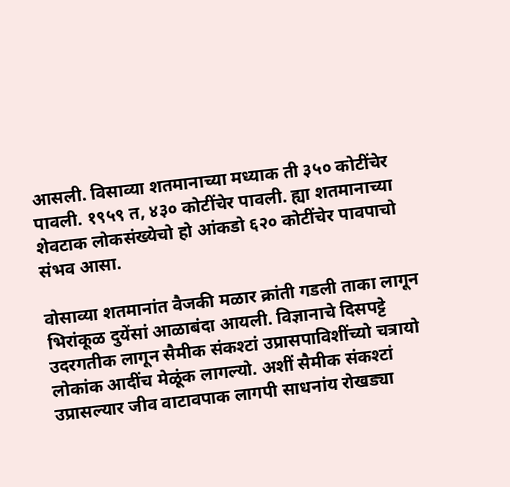आसली. विसाव्या शतमानाच्या मध्याक ती ३५० कोटींचेर पावली. १९५९ त, ४३० कोटींचेर पावली. ह्या शतमानाच्या शेवटाक लोकसंख्येचो हो आंकडो ६२० कोटींचेर पावपाचो संभव आसा.

वोसाव्या शतमानांत वैजकी मळार क्रांती गडली ताका लागून भिरांकूळ दुयेंसां आळाबंदा आयली. विज्ञानाचे दिसपट्टे उदरगतीक लागून सैमीक संकश्टां उप्रासपाविशींच्यो चत्रायो लोकांक आदींच मेळूंक लागल्यो. अशीं सैमीक संकश्टां उप्रासल्यार जीव वाटावपाक लागपी साधनांय रोखड्या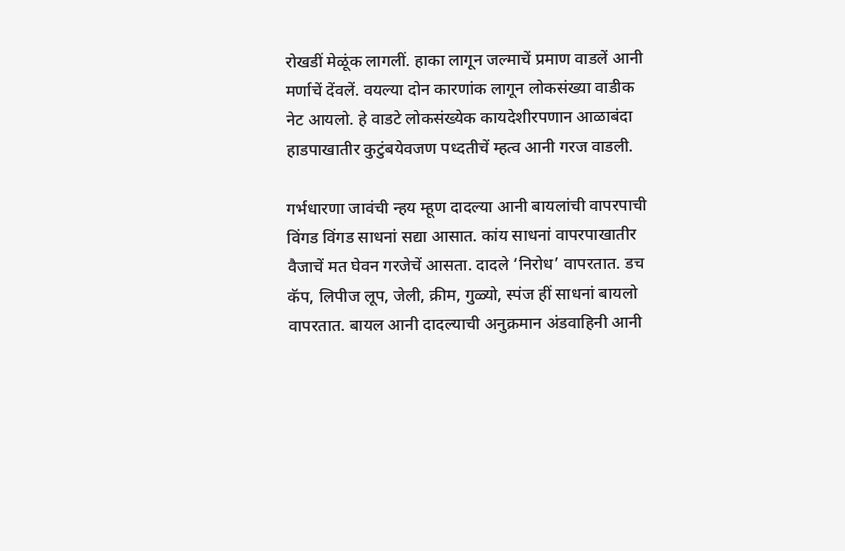रोखडीं मेळूंक लागलीं. हाका लागून जल्माचें प्रमाण वाडलें आनी मर्णाचें देंवलें. वयल्या दोन कारणांक लागून लोकसंख्या वाडीक नेट आयलो. हे वाडटे लोकसंख्येक कायदेशीरपणान आळाबंदा हाडपाखातीर कुटुंबयेवजण पध्दतीचें म्हत्व आनी गरज वाडली.

गर्भधारणा जावंची न्हय म्हूण दादल्या आनी बायलांची वापरपाची विंगड विंगड साधनां सद्या आसात. कांय साधनां वापरपाखातीर वैजाचें मत घेवन गरजेचें आसता. दादले ‘निरोध’ वापरतात. डच कॅप, लिपीज लूप, जेली, क्रीम, गुळ्यो, स्पंज हीं साधनां बायलो वापरतात. बायल आनी दादल्याची अनुक्रमान अंडवाहिनी आनी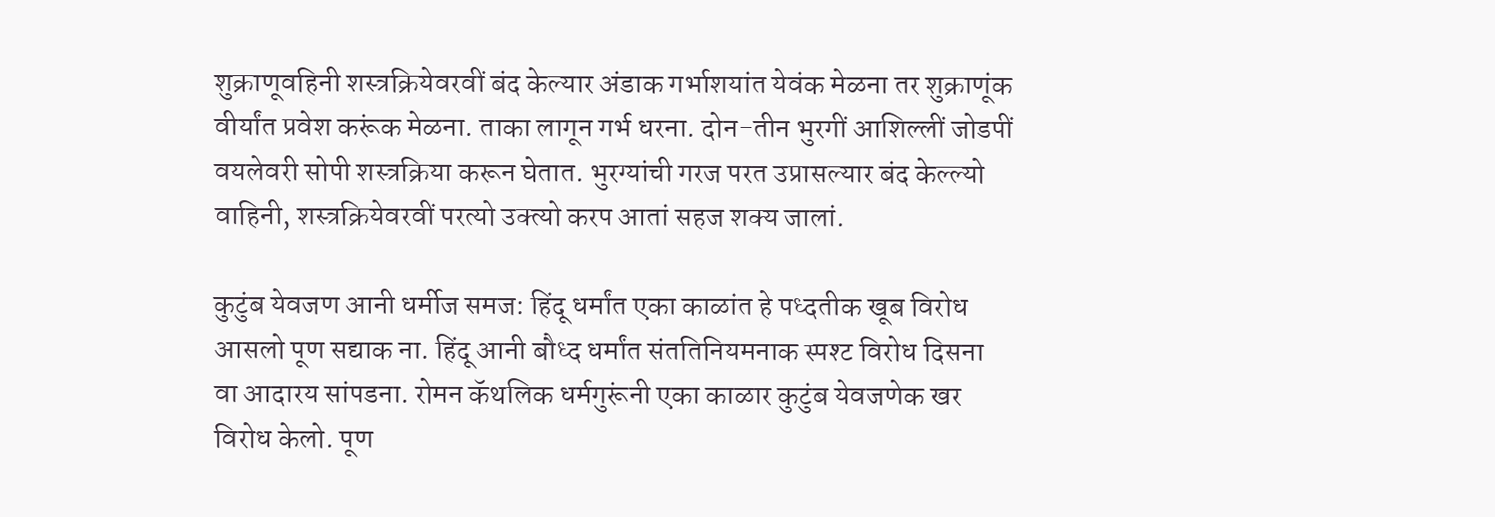शुक्राणूवहिनी शस्त्रक्रियेवरवीं बंद केल्यार अंडाक गर्भाशयांत येवंक मेळना तर शुक्राणूंक वीर्यांत प्रवेश करूंक मेळना. ताका लागून गर्भ धरना. दोन-तीन भुरगीं आशिल्लीं जोडपीं वयलेवरी सोपी शस्त्रक्रिया करून घेतात. भुरग्यांची गरज परत उप्रासल्यार बंद केल्ल्यो वाहिनी, शस्त्रक्रियेवरवीं परत्यो उक्त्यो करप आतां सहज शक्य जालां.

कुटुंब येवजण आनी धर्मीज समज: हिंदू धर्मांत एका काळांत हे पध्दतीक खूब विरोध आसलो पूण सद्याक ना. हिंदू आनी बौध्द धर्मांत संततिनियमनाक स्पश्ट विरोध दिसना वा आदारय सांपडना. रोमन कॅथलिक धर्मगुरूंनी एका काळार कुटुंब येवजणेक खर विरोध केलो. पूण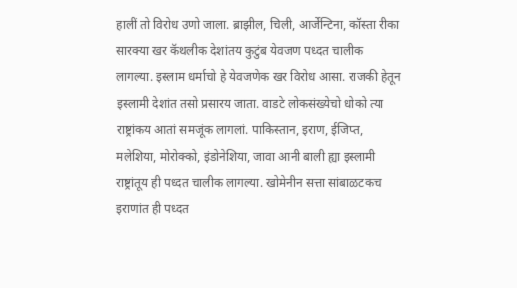हालीं तो विरोध उणो जाला. ब्राझील, चिली, आर्जेन्टिना, कॉस्ता रीका सारक्या खर कॅथलीक देशांतय कुटुंब येवजण पध्दत चालीक लागल्या. इस्लाम धर्माचो हे येवजणेक खर विरोध आसा. राजकी हेतून इस्लामी देशांत तसो प्रसारय जाता. वाडटे लोकसंख्येचो धोको त्या राष्ट्रांकय आतां समजूंक लागलां. पाकिस्तान, इराण, ईजिप्त, मलेशिया, मोरोक्को, इंडोनेशिया, जावा आनी बाली ह्या इस्लामी राष्ट्रांतूय ही पध्दत चालीक लागल्या. खोमेनीन सत्ता सांबाळटकच इराणांत ही पध्दत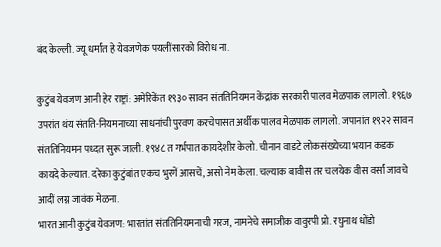बंद केल्ली. ज्यू धर्मांत हे येवजणेक पयलींसारको विरोध ना.

कुटुंब येवजण आनी हेर राष्ट्रां: अमेरिकेंत १९३० सावन संततिनियमन केंद्रांक सरकारी पालव मेळपाक लागलो. १९६७ उपरांत थंय संतति-नियमनाच्या साधनांची पुरवण करचेपासत अर्थीक पालव मेळपाक लागलो. जपानांत १९२२ सावन संततिनियमन पध्दत सुरू जाली. १९४८ त गर्भपात कायदेशीर केलो. चीनान वाडटे लोकसंख्येच्या भयान कडक कायदे केल्यात. दरेका कुटुंबांत एकच भुरगें आसचें, असो नेम केला. चल्याक बावीस तर चलयेक वीस वर्सां जावचे आदीं लग्न जावंक मेळना.
भारत आनी कुटुंब येवजण: भारतांत संततिनियमनाची गरज, नामनेचे समाजीक वावुरपी प्रो. रघुनाथ धोंडो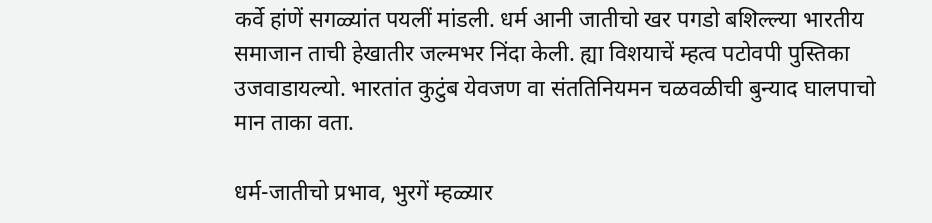कर्वे हांणें सगळ्यांत पयलीं मांडली. धर्म आनी जातीचो खर पगडो बशिल्ल्या भारतीय समाजान ताची हेखातीर जल्मभर निंदा केली. ह्या विशयाचें म्हत्व पटोवपी पुस्तिका उजवाडायल्यो. भारतांत कुटुंब येवजण वा संततिनियमन चळवळीची बुन्याद घालपाचो मान ताका वता.

धर्म-जातीचो प्रभाव, भुरगें म्हळ्यार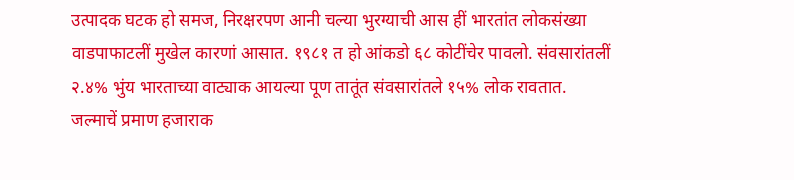उत्पादक घटक हो समज, निरक्षरपण आनी चल्या भुरग्याची आस हीं भारतांत लोकसंख्या वाडपाफाटलीं मुखेल कारणां आसात. १९८१ त हो आंकडो ६८ कोटींचेर पावलो. संवसारांतलीं २.४% भुंय भारताच्या वाट्याक आयल्या पूण तातूंत संवसारांतले १५% लोक रावतात. जल्माचें प्रमाण हजाराक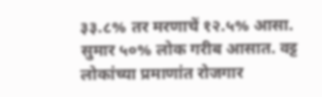३३.८% तर मरणाचें १२.५% आसा. सुमार ५०% लोक गरीब आसात. वट्ट लोकांच्या प्रमाणांत रोजगार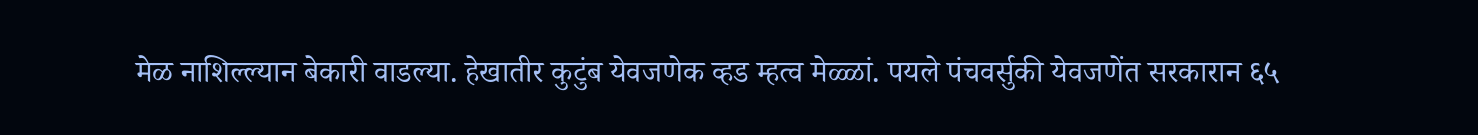मेळ नाशिल्ल्यान बेकारी वाडल्या. हेखातीर कुटुंब येवजणेक व्हड म्हत्व मेळ्ळां. पयले पंचवर्सुकी येवजणेंत सरकारान ६५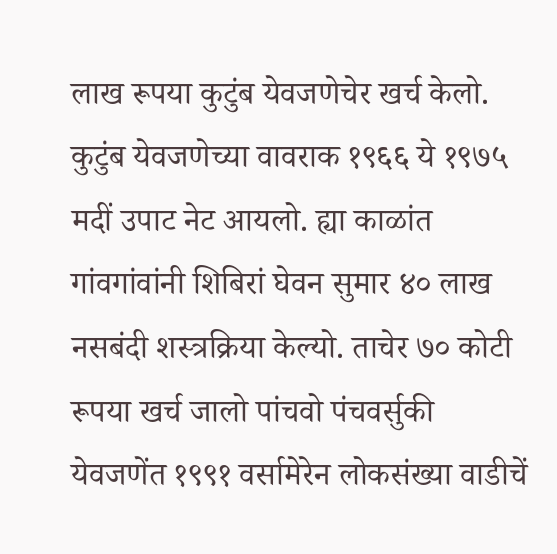लाख रूपया कुटुंब येवजणेचेर खर्च केलो. कुटुंब येवजणेच्या वावराक १९६६ ये १९७५ मदीं उपाट नेट आयलो. ह्या काळांत गांवगांवांनी शिबिरां घेवन सुमार ४० लाख नसबंदी शस्त्रक्रिया केल्यो. ताचेर ७० कोटी रूपया खर्च जालो पांचवो पंचवर्सुकी येवजणेंत १९९१ वर्सामेरेन लोकसंख्या वाडीचें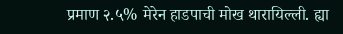प्रमाण २.५% मेरेन हाडपाची मोख थारायिल्ली. ह्या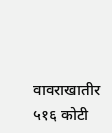वावराखातीर ५१६ कोटी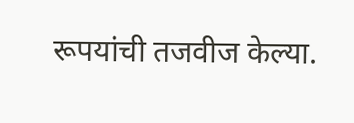रूपयांची तजवीज केल्या.